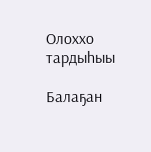Олоххо тардыһыы

Балаҕан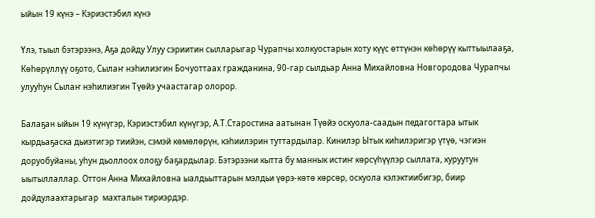ыйын 19 күнэ – Кэриэстэбил күнэ

Үлэ, тыыл бэтэрээнэ, Аҕа дойду Улуу сэриитин сылларыгар Чурапчы холкуостарын хоту күүс өттүнэн көһөрүү кыттыылааҕа, Көһөрүллүү оҕото, Сылаҥ нэһилиэгин Бочуоттаах гражданина, 90-гар сылдьар Анна Михайловна Новгородова Чурапчы улууһун Сылаҥ нэһилиэгин Түөйэ учаастагар олорор.

Балаҕан ыйын 19 күнүгэр, Кэриэстэбил күнүгэр, А.Т.Старостина аатынан Түөйэ оскуола-саадын педагогтара ытык кырдьаҕаска дьиэтигэр тиийэн, сэмэй көмөлөрүн, кэһиилэрин туттардылар. Кинилэр Ытык киһилэригэр үтүө, чэгиэн доруобуйаны, уһун дьоллоох олоҕу баҕардылар. Бэтэрээни кытта бу маннык истиҥ көрсүһүүлэр сыллата, куруутун  ыытыллаллар. Оттон Анна Михайловна ыалдьыттарын мэлдьи үөрэ-көтө көрсөр, оскуола кэлэктиибигэр, биир дойдулаахтарыгар  махталын тириэрдэр.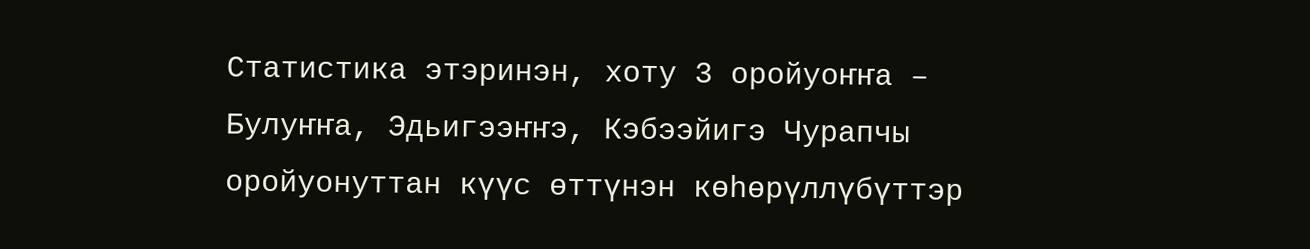Статистика этэринэн, хоту 3 оройуоҥҥа – Булуҥҥа, Эдьигээҥҥэ, Кэбээйигэ Чурапчы оройуонуттан күүс өттүнэн көһөрүллүбүттэр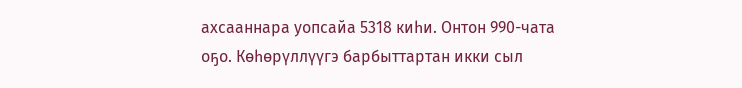ахсааннара уопсайа 5318 киһи. Онтон 990-чата  оҕо. Көһөрүллүүгэ барбыттартан икки сыл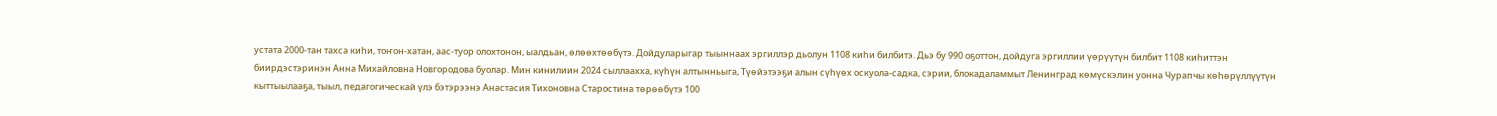устата 2000-тан тахса киһи, тоҥон-хатан, аас-туор олохтонон, ыалдьан, өлөөхтөөбүтэ. Дойдуларыгар тыыннаах эргиллэр дьолун 1108 киһи билбитэ. Дьэ бу 990 оҕоттон, дойдуга эргиллии үөрүүтүн билбит 1108 киһиттэн биирдэстэринэн Анна Михайловна Новгородова буолар. Мин кинилиин 2024 сыллаахха, күһүн алтынньыга, Түөйэтээҕи алын сүһүөх оскуола-садка, сэрии, блокадаламмыт Ленинград көмүскэлин уонна Чурапчы көһөрүллүүтүн кыттыылааҕа, тыыл, педагогическай үлэ бэтэрээнэ Анастасия Тихоновна Старостина төрөөбүтэ 100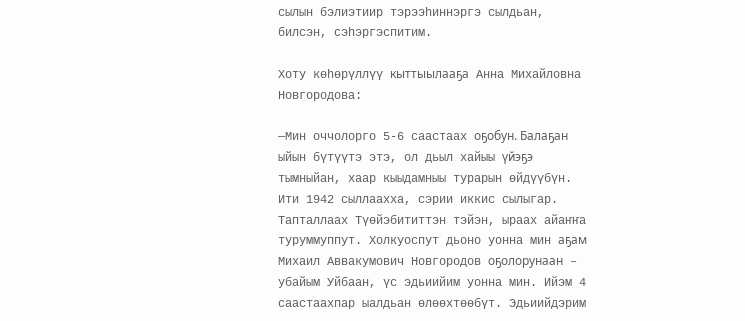сылын бэлиэтиир тэрээһиннэргэ сылдьан, билсэн, сэһэргэспитим.

Хоту көһөрүллүү кыттыылааҕа Анна Михайловна Новгородова:

—Мин оччолорго 5-6 саастаах оҕобун. Балаҕан ыйын бүтүүтэ этэ, ол дьыл хайыы үйэҕэ тымныйан, хаар кыыдамныы турарын өйдүүбүн. Ити 1942 сыллаахха, сэрии иккис сылыгар. Тапталлаах Түөйэбититтэн тэйэн, ыраах айаҥҥа туруммуппут. Холкуоспут дьоно уонна мин аҕам Михаил Аввакумович Новгородов оҕолорунаан – убайым Уйбаан, үс эдьиийим уонна мин. Ийэм 4 саастаахпар ыалдьан өлөөхтөөбүт. Эдьиийдэрим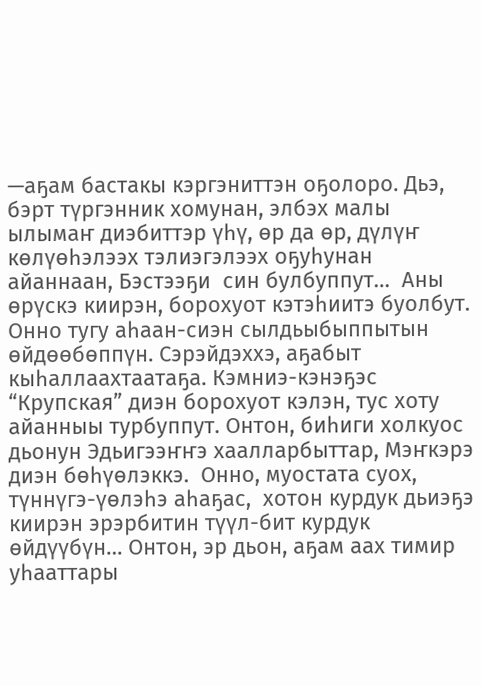—аҕам бастакы кэргэниттэн оҕолоро. Дьэ, бэрт түргэнник хомунан, элбэх малы ылымаҥ диэбиттэр үһү, өр да өр, дүлүҥ көлүөһэлээх тэлиэгэлээх оҕуһунан айаннаан, Бэстээҕи  син булбуппут…  Аны өрүскэ киирэн, борохуот кэтэһиитэ буолбут. Онно тугу аһаан-сиэн сылдьыбыппытын өйдөөбөппүн. Сэрэйдэххэ, аҕабыт кыһаллаахтаатаҕа. Кэмниэ-кэнэҕэс “Крупская” диэн борохуот кэлэн, тус хоту айанныы турбуппут. Онтон, биһиги холкуос дьонун Эдьигээҥҥэ хаалларбыттар, Мэҥкэрэ диэн бөһүөлэккэ.  Онно, муостата суох, түннүгэ-үөлэһэ аһаҕас,  хотон курдук дьиэҕэ  киирэн эрэрбитин түүл-бит курдук өйдүүбүн… Онтон, эр дьон, аҕам аах тимир уһааттары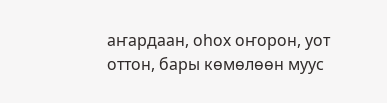аҥардаан, оһох оҥорон, уот оттон, бары көмөлөөн муус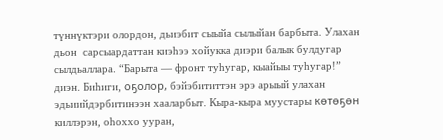түннүктэри олордон, дьиэбит сыыйа сылыйан барбыта. Улахан дьон  сарсыардаттан киэһээ хойукка диэри балык булдугар сылдьаллара. “Барыта — фронт туһугар, кыайыы туһугар!” диэн. Биһиги, оҕолор, бэйэбититтэн эрэ арыый улахан эдьиийдэрбитинээн хааларбыт. Кыра-кыра муустары көтөҕөн киллэрэн, оһоххо ууран,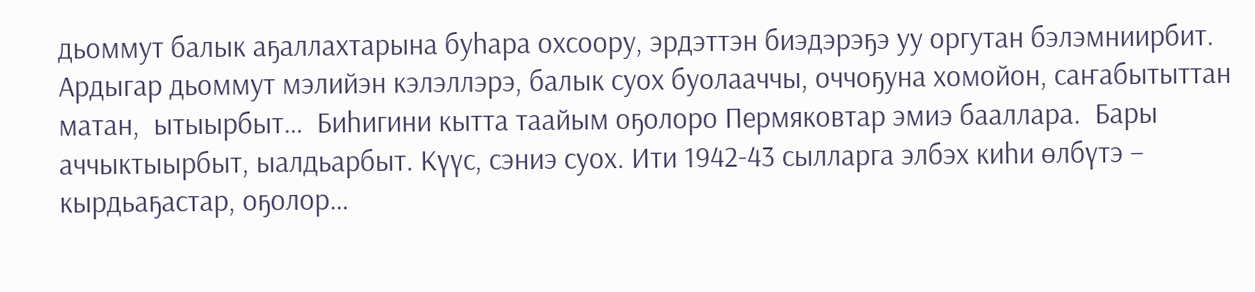дьоммут балык аҕаллахтарына буһара охсоору, эрдэттэн биэдэрэҕэ уу оргутан бэлэмниирбит. Ардыгар дьоммут мэлийэн кэлэллэрэ, балык суох буолааччы, оччоҕуна хомойон, саҥабытыттан матан,  ытыырбыт…  Биһигини кытта таайым оҕолоро Пермяковтар эмиэ бааллара.  Бары аччыктыырбыт, ыалдьарбыт. Күүс, сэниэ суох. Ити 1942-43 сылларга элбэх киһи өлбүтэ – кырдьаҕастар, оҕолор…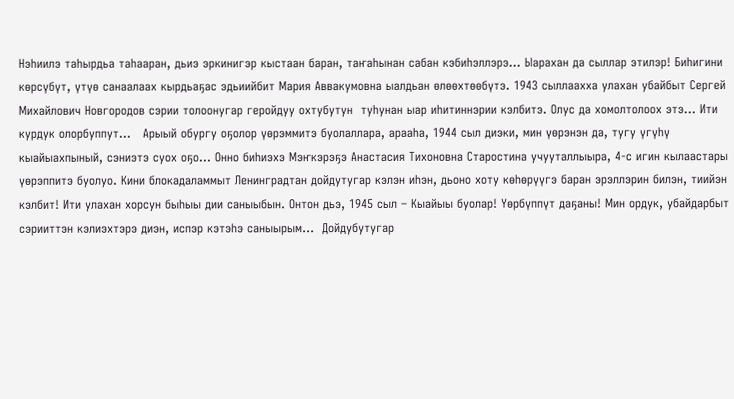Нэһиилэ таһырдьа таһааран, дьиэ эркинигэр кыстаан баран, таҥаһынан сабан кэбиһэллэрэ… Ыарахан да сыллар этилэр! Биһигини көрсүбүт, үтүө санаалаах кырдьаҕас эдьиийбит Мария Аввакумовна ыалдьан өлөөхтөөбүтэ. 1943 сыллаахха улахан убайбыт Сергей Михайлович Новгородов сэрии толоонугар геройдуу охтубутун  туһунан ыар иһитиннэрии кэлбитэ. Олус да хомолтолоох этэ… Ити курдук олорбуппут…   Арыый обургу оҕолор үөрэммитэ буолаллара, арааһа, 1944 сыл диэки, мин үөрэнэн да, тугу үгүһү кыайыахпыный, сэниэтэ суох оҕо… Онно биһиэхэ Мэҥкэрэҕэ Анастасия Тихоновна Старостина учууталлыыра, 4-с игин кылаастары үөрэппитэ буолуо. Кини блокадаламмыт Ленинградтан дойдутугар кэлэн иһэн, дьоно хоту көһөрүүгэ баран эрэллэрин билэн, тиийэн кэлбит! Ити улахан хорсун быһыы дии саныыбын. Онтон дьэ, 1945 сыл – Кыайыы буолар! Үөрбүппүт даҕаны! Мин ордук, убайдарбыт сэрииттэн кэлиэхтэрэ диэн, испэр кэтэһэ саныырым…  Дойдубутугар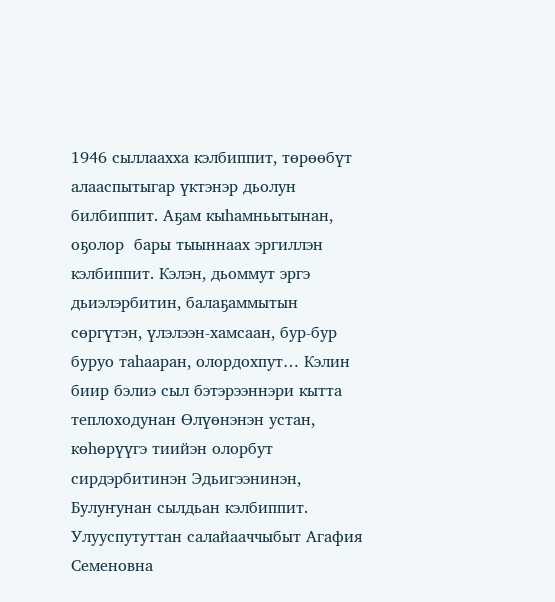1946 сыллаахха кэлбиппит, төрөөбүт алааспытыгар үктэнэр дьолун билбиппит. Аҕам кыһамньытынан, оҕолор  бары тыыннаах эргиллэн кэлбиппит. Кэлэн, дьоммут эргэ дьиэлэрбитин, балаҕаммытын сөргүтэн, үлэлээн-хамсаан, бур-бур буруо таһааран, олордохпут… Кэлин биир бэлиэ сыл бэтэрээннэри кытта теплоходунан Өлүөнэнэн устан, көһөрүүгэ тиийэн олорбут сирдэрбитинэн Эдьигээнинэн, Булуҥунан сылдьан кэлбиппит. Улууспутуттан салайааччыбыт Агафия Семеновна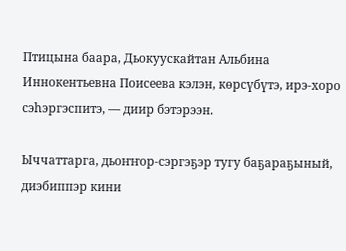Птицына баара, Дьокуускайтан Альбина Иннокентьевна Поисеева кэлэн, көрсүбүтэ, ирэ-хоро сэһэргэспитэ, — диир бэтэрээн.

Ыччаттарга, дьоҥҥор-сэргэҕэр тугу баҕараҕыный, диэбиппэр кини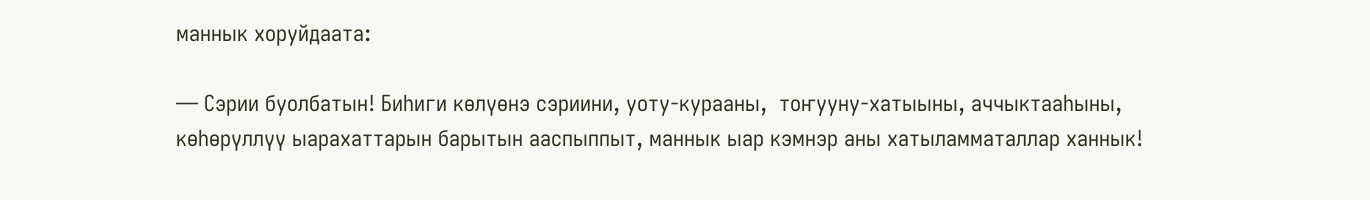маннык хоруйдаата:

— Сэрии буолбатын! Биһиги көлүөнэ сэриини, уоту-курааны,  тоҥууну-хатыыны, аччыктааһыны, көһөрүллүү ыарахаттарын барытын ааспыппыт, маннык ыар кэмнэр аны хатыламматаллар ханнык!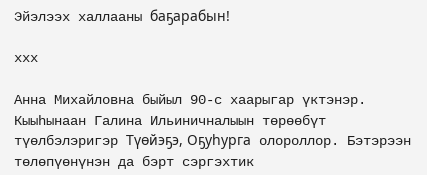Эйэлээх халлааны баҕарабын!

ххх

Анна Михайловна быйыл 90-с хаарыгар үктэнэр. Кыыһынаан Галина Ильиничналыын төрөөбүт түөлбэлэригэр Түөйэҕэ, Оҕуһурга олороллор. Бэтэрээн төлөпүөнүнэн да бэрт сэргэхтик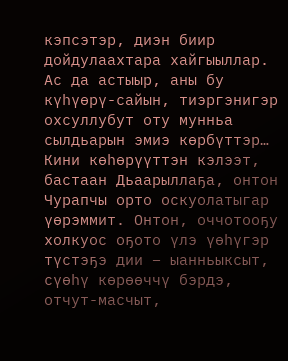кэпсэтэр, диэн биир дойдулаахтара хайгыыллар. Ас да астыыр, аны бу күһүөрү-сайын, тиэргэнигэр охсуллубут оту мунньа сылдьарын эмиэ көрбүттэр… Кини көһөрүүттэн кэлээт, бастаан Дьаарыллаҕа, онтон Чурапчы орто оскуолатыгар үөрэммит. Онтон, оччотооҕу холкуос оҕото үлэ үөһүгэр түстэҕэ дии – ыанньыксыт, сүөһү көрөөччү бэрдэ, отчут-масчыт,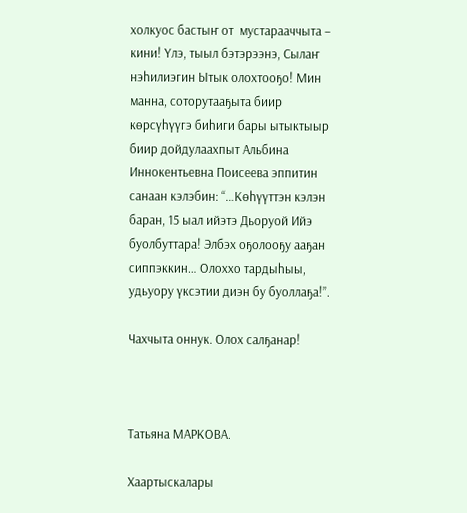холкуос бастыҥ от  мустарааччыта – кини! Үлэ, тыыл бэтэрээнэ, Сылаҥ нэһилиэгин Ытык олохтооҕо! Мин манна, соторутааҕыта биир көрсүһүүгэ биһиги бары ытыктыыр биир дойдулаахпыт Альбина Иннокентьевна Поисеева эппитин  санаан кэлэбин: “…Көһүүттэн кэлэн баран, 15 ыал ийэтэ Дьоруой Ийэ буолбуттара! Элбэх оҕолооҕу ааҕан сиппэккин… Олоххо тардыһыы, удьуору үксэтии диэн бу буоллаҕа!”.

Чахчыта оннук. Олох салҕанар!



Татьяна МАРКОВА.

Хаартыскалары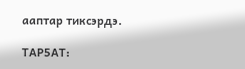ааптар тиксэрдэ.

ТАР5АТ: